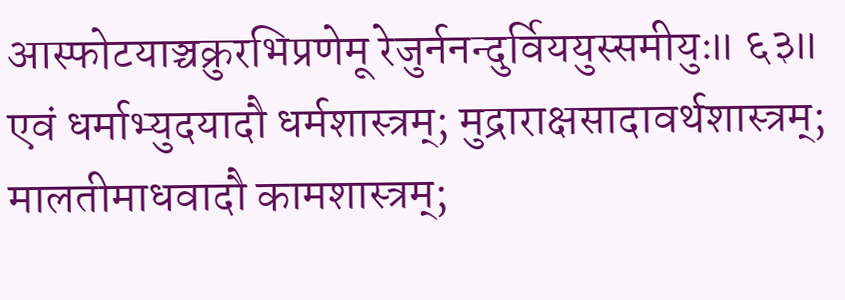आस्फोटयाञ्चक्रुरभिप्रणेमू रेजुर्ननन्दुर्विययुस्समीयुः॥ ६३॥
एवं धर्माभ्युदयादौ धर्मशास्त्रम्; मुद्राराक्षसादावर्थशास्त्रम्; मालतीमाधवादौ कामशास्त्रम्;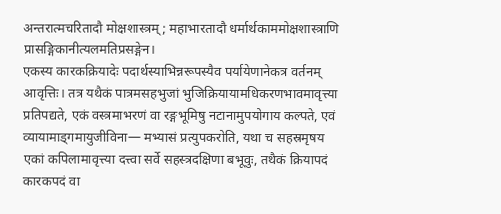अन्तरात्मचरितादौ मोक्षशास्त्रम्; महाभारतादौ धर्मार्थकाममोक्षशास्त्राणि प्रासङ्गिकानीत्यलमतिप्रसङ्गेन।
एकस्य कारकक्रियादेः पदार्थस्याभिन्नरूपस्यैव पर्यायेणानेकत्र वर्तनम् आवृत्तिः। तत्र यथैकं पात्रमसहभुजां भुजिक्रियायामधिकरणभावमावृत्त्या प्रतिपद्यते, एकं वस्त्रमाभरणं वा रङ्गभूमिषु नटानामुपयोगाय कल्पते, एवं व्यायामाड्गमायुजीविना— मभ्यासं प्रत्युपकरोति, यथा च सहस्रमृषय एकां कपिलामावृत्त्या दत्त्वा सर्वे सहस्त्रदक्षिणा बभूवुः, तथैकं क्रियापदं कारकपदं वा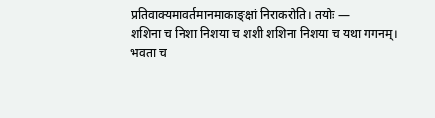प्रतिवाक्यमावर्तमानमाकाङ्क्षां निराकरोति। तयोः —
शशिना च निशा निशया च शशी शशिना निशया च यथा गगनम्।
भवता च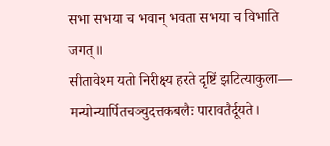सभा सभया च भवान् भवता सभया च विभाति जगत्॥
सीतावेश्म यतो निरीक्ष्य हरते दृष्टिं झटित्याकुला— मन्योन्यार्पितचञ्चुदत्तकबलैः पारावतैर्दूयते।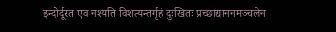इन्दोर्दूरत एव नश्यति विशत्यन्तर्गृहं दुःखितः प्रच्छाद्याननमञ्चलेन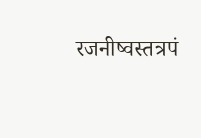रजनीष्वस्तत्रपं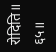रोदिति॥ ६५॥